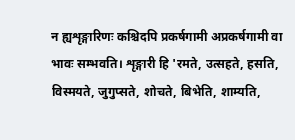न ह्यशृङ्गारिणः कश्चिदपि प्रकर्षगामी अप्रकर्षगामी वा भावः सम्भवति। शृङ्गारी हि 'रमते, उत्सहते, हसति, विस्मयते, जुगुप्सते, शोचते, बिभेति, शाम्यति,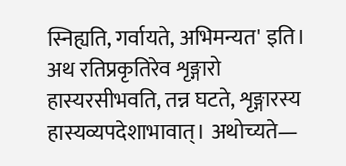स्निह्यति, गर्वायते, अभिमन्यत' इति।
अथ रतिप्रकृतिरेव शृङ्गारो हास्यरसीभवति, तन्न घटते, शृङ्गारस्य हास्यव्यपदेशाभावात्। अथोच्यते—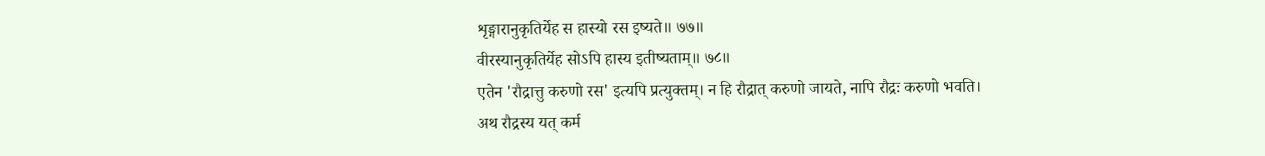शृङ्गारानुकृतिर्येह स हास्यो रस इष्यते॥ ७७॥
वीरस्यानुकृतिर्येह सोऽपि हास्य इतीष्यताम्॥ ७८॥
एतेन 'रौद्रात्तु करुणो रस' इत्यपि प्रत्युक्तम्। न हि रौद्रात् करुणो जायते, नापि रौद्रः करुणो भवति।
अथ रौद्रस्य यत् कर्म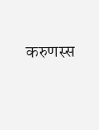करुणस्स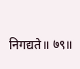निगद्यते॥ ७९॥